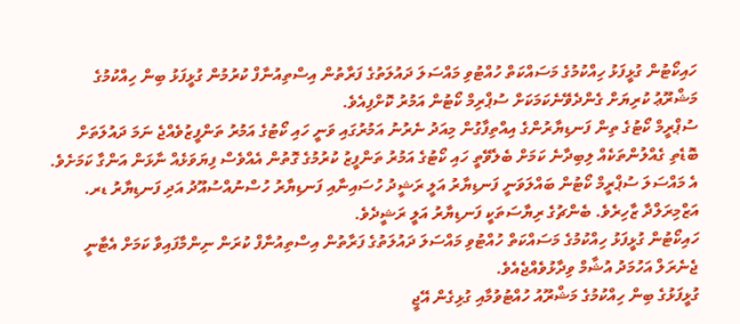ހައިކޯޓުން ގުޅީފަޅު ހިއްކުމުގެ މަސައްކަތް ހުއްޓުވި މައްސަލަ ދައުލަތުގެ ފަރާތުން އިސްތިއުނާފް ކުރުމުން ގުޅީފަޅު ބިން ހިއްކުމުގެ މަޝްރޫޢު ކުރިޔަށް ގެންދެވޭނެކަމަކަށް ސުޕްރިމް ކޯޓުން އަމުރު ކޮށްފިއެވެ.
ސުޕްރީމް ކޯޓުގެ ތިން ފަނޑިޔާރުންގެ އިއްތިފާގުން މިއަދު ނެރުނު އަމުރުގައި ވަނީ ހައި ކޯޓުގެ އަމުރު ތަންފީޒުވެއްޖެ ނަމަ ދައުލަތަށް ބޮޑެތި ގެއްލުންތަކެއް ލިބިދާނެ ކަމަށް ބެލެވޭތީ ހައި ކޯޓުގެ އަމުރު ތަންފީޒު ކުރުމުގެ ގޮތުން އެއްވެސް ފިޔަވަޅެއް ނާޅަން އަންގާ ކަމަށެވެ.
އެ މައްސަލަ ސުޕްރީމް ކޯޓުން ބައްލަވަނީ ފަނޑިޔާރު އަލީ ރަޝީދު ހުސައިނާއި ފަނޑިޔާރު ހުސްނުއްސުއޫދު އަދި ފަނޑިޔާރު ޑރ. އަޒްމިރަލްދާ ޒާހިރެވެ. ބެންޗުގެ ރިޔާސަތަކީ ފަނޑިޔާރު އަލީ ރަޝީދެވެ.
ހައިކޯޓުން ގުޅީފަޅު ހިއްކުމުގެ މަސައްކަތް ހުއްޓުވި މައްސަލަ ދައުލަތުގެ ފަރާތުން އިސްތިއުނާފް ކުރަން ނިންމާފައިވާ ކަމަށް އެޓާނީ ޖެނެރަލް އަހުމަދު އުޝާމް ވިދާޅުވެއްޖެއެވެ.
ގުޅީފަޅުގެ ބިން ހިއްކުމުގެ މަޝްރޫއު ހުއްޓުވުމާއި ގުޅިގެން އޭޖީ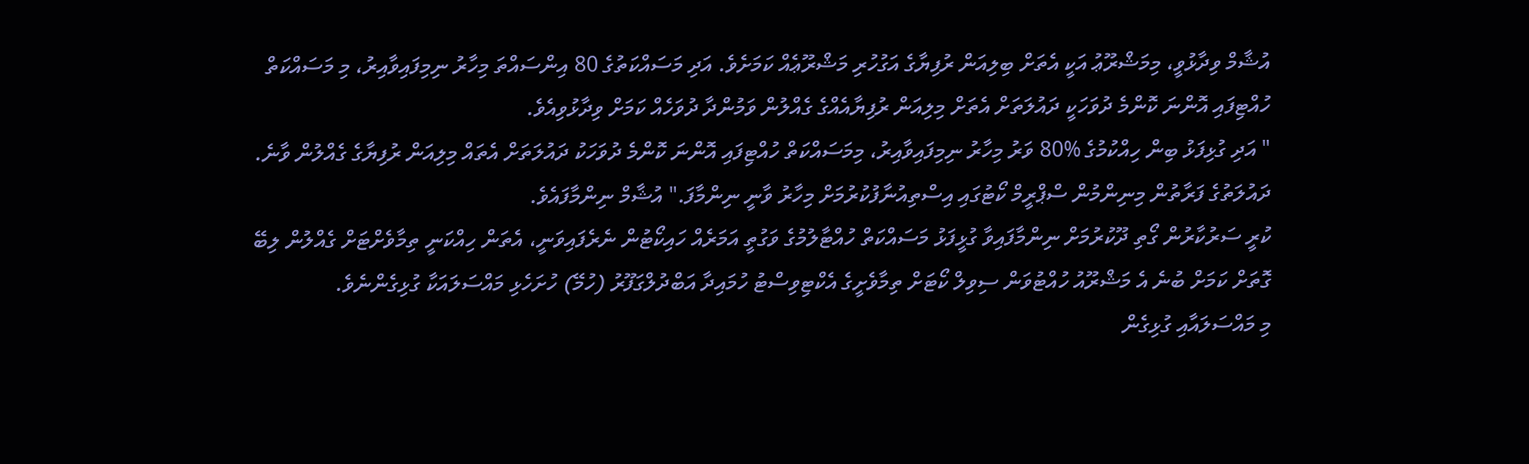އުޝާމް ވިދާޅުވީ، މިމަޝްރޫޢު އަކީ އެތަށް ބިލިއަން ރުފިޔާގެ އަގުހުރި މަޝްރޫޢެއް ކަމަށެވެ. އަދި މަސައްކަތުގެ 80 އިންސައްތަ މިހާރު ނިމިފައިވާއިރު، މި މަސައްކަތް ހުއްޓިފައި އޮންނަ ކޮންމެ ދުވަހަކީ ދައުލަތަށް އެތަށް މިލިއަން ރުފިޔާއެއްގެ ގެއްލުން ވަމުންދާ ދުވަހެއް ކަމަށް ވިދާޅުވިއެވެ.
" އަދި ގުޅިފަޅު ބިން ހިއްކުމުގެ %80 ވަރު މިހާރު ނިމިފައިވާއިރު، މިމަސައްކަތް ހުއްޓިފައި އޮންނަ ކޮންމެ ދުވަހަކު ދައުލަތަށް އެތައް މިލިއަން ރުފިޔާގެ ގެއްލުން ވާނެ. ދައުލަތުގެ ފަރާތުން މިނިންމުން ސްޕްރީމް ކޯޓުގައި އިސްތިއުނާފުކުރުމަށް މިހާރު ވާނީ ނިންމާފަ." އުޝާމް ނިންމާފައެވެ.
ކުރީ ސަރުކާރުން ގޯތި ދޫކުރުމަށް ނިންމާފައިވާ ގުޅީފަޅު މަސައްކަތް ހުއްޓާލުމުގެ ވަގުތީ އަމަރެއް ހައިކޯޓުން ނެރެފައިވަނީ، އެތަން ހިއްކަނީ ތިމާވެށްޓަށް ގެއްލުން ލިބޭ ގޮތަށް ކަމަށް ބުނެ އެ މަޝްރޫއު ހުއްޓުވަން ސިވިލް ކޯޓަށް ތިމާވެށީގެ އެކްޓިވިސްޓު ހުމައިދާ އަބްދުލްގަފޫރު (ހުމޭ) ހުށަހެޅި މައްސަލައަކާ ގުޅިގެންނެވެ.
މި މައްސަލައާއި ގުޅިގެން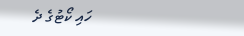ހައި ކޯޓުގެ ދެ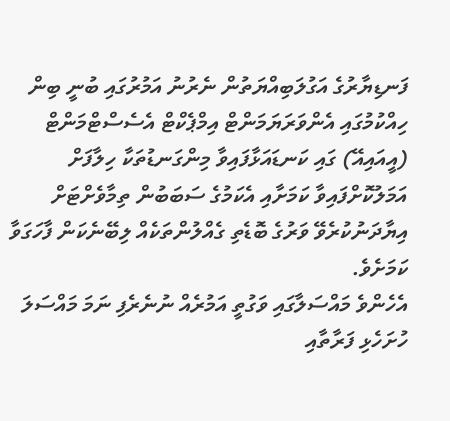ފަނޑިޔާރުގެ އަގުލަބިއްޔަތުން ނެރުނު އަމުރުގައި ބުނީ ބިން ހިއްކުމުގައި އެންވަރަޔަމަންޓް އިމްޕެކްޓް އެސެސްޓްމަންޓް (އީއައިއޭ) ގައި ކަނޑައަޅާފައިވާ މިންގަނޑުތަކާ ހިލާފަށް އަމަލުކޮށްފައިވާ ކަމަށާއި އެކަމުގެ ސަބަބުން ތިމާވެށްޓަށް އިޔާދަނުކުރެވޭ ވަރުގެ ބޮޑެތި ގެއްލުންތަކެއް ލިބޭނެކަން ފާހަގަވާ ކަމަށެވެ.
އެހެންވެ މައްސަލާގައި ވަގުތީ އަމުރެއް ނުނެރެފި ނަމަ މައްސަލަ ހުށަހެޅި ފަރާތާއި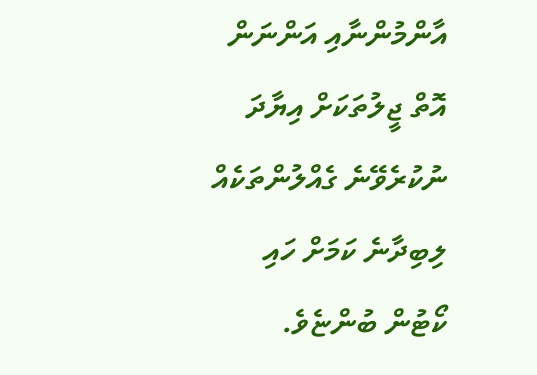އާންމުންނާއި އަންނަން އޮތް ޖީލުތަކަށް އިޔާދަ ނުކުރެވޭނެ ގެއްލުންތަކެއް ލިބިދާނެ ކަމަށް ހައި ކޯޓުން ބުންޏެވެ.